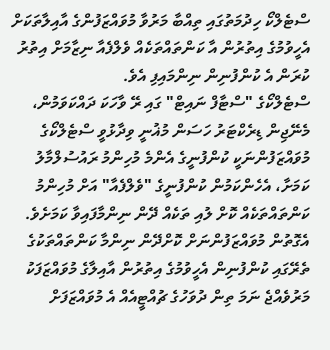ސްޓެލްކޯ ހިދުމަތުގައި ތިއްބާ މަރުވާ މުވައްޒަފުންގެ އާއިލާތަކަށް އެހީވުމުގެ އިތުރުން އާ ކަންތައްތަކެއް ވެލްފެއާ ނިޒާމަށް އިތުރު ކުރަން އެ ކުންފުނިން ނިންމައިފި އެވެ.
ސްޓެލްކޯގެ "ސްޓާފް ނައިޓް" ގައި ރޭ ވާހަކަ ދައްކަވަމުން، މެނޭޖިން ޑިރެކްޓަރު ހަސަން މުޣުނީ ވިދާޅުވީ ސްޓެލްކޯގެ މުވައްޒަފުންނަކީ ކުންފުނީގެ އެންމެ މުހިންމު ރައުސުލްމާލު ކަމަށާ، އެހެންކަމުން ކުންފުނީގެ "ވެލްފެއާ" އަށް މުހިންމު ކަންތައްތަކެއް ކޮށް ލުއި ތަކެއް ދޭން ނިންމާފައިވާ ކަމަށެވެ.
އެގޮތުން މުވައްޒަފުންނަށް ކޮށްދޭން ނިންމާ ކަންތައްތަކުގެ ތެރޭގައި ކުންފުނިން އެހީވުމުގެ އިތުރުން އާއިލާގެ މުވައްޒަފަކު މަރުވެއްޖެ ނަމަ ތިން ދުވަހުގެ ޗުއްޓީއެއް އެ މުވައްޒަފަށް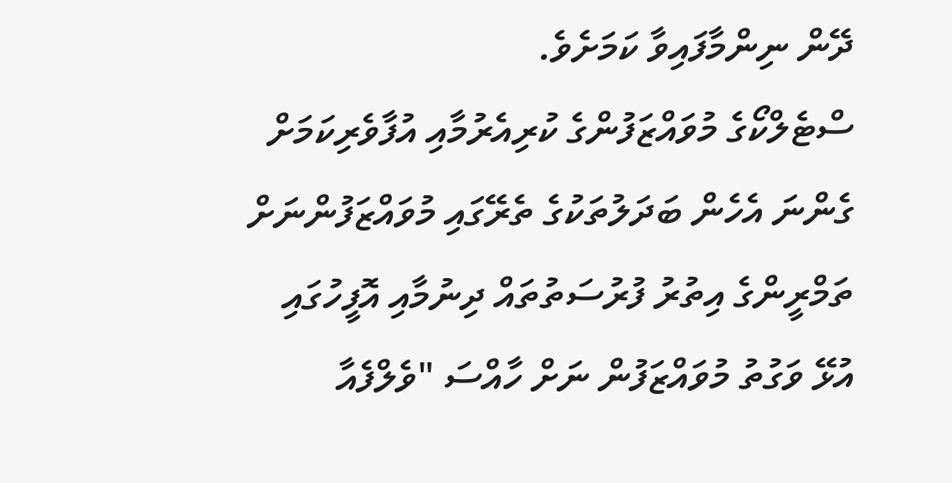ދޭން ނިންމާފައިވާ ކަމަށެވެ.
ސްޓެލްކޯގެ މުވައްޒަފުންގެ ކުރިއެރުމާއި އުފާވެރިކަމަށް ގެންނަ އެހެން ބަދަލުތަކުގެ ތެރޭގައި މުވައްޒަފުންނަށް ތަމްރީންގެ އިތުރު ފުރުސަތުތައް ދިނުމާއި އޮފީހުގައި އުޅޭ ވަގުތު މުވައްޒަފުން ނަށް ހާއްސަ "ވެލްފެއާ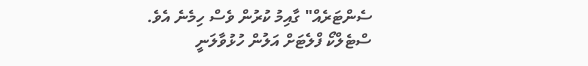ސެންޓަރެއް" ގާއިމު ކުރުން ވެސް ހިމެނެ އެވެ.
ސްޓެލްކޯ ފްލެޓަށް އަލުން ހުޅުވާލަނީ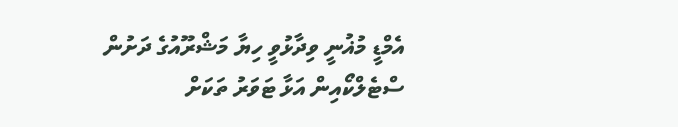އެމްޑީ މުޣުނީ ވިދާޅުވީ ހިޔާ މަޝްރޫއުގެ ދަށުން ސްޓެލްކޯއިން އަޅާ ޓަވަރު ތަކަށް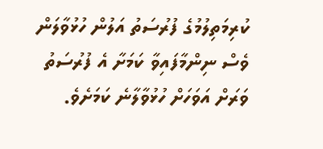ކުރިމަތިލުމުގެ ފުރުސަތު އަލުން ހުޅުވާލަން ވެސް ނިންމާފައިވާ ކަމަށާ އެ ފުރުސަތު ވަރަށް އަވަހަށް ހުޅުވާލާނެ ކަމަށެވެ.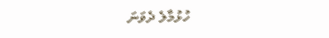ހުޅުމާލެ ދެވަނަ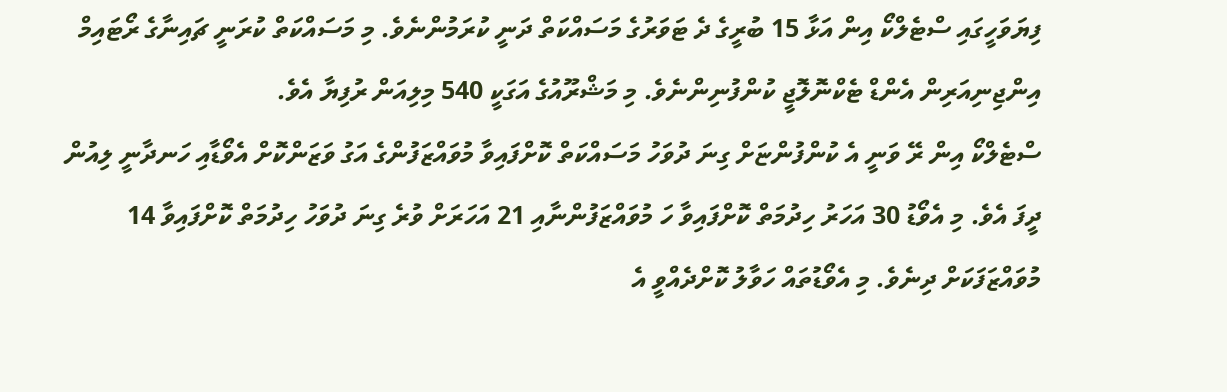ފިޔަވަހީގައި ސްޓެލްކޯ އިން އަޅާ 15 ބުރީގެ ދެ ޓަވަރުގެ މަސައްކަތް ދަނީ ކުރަމުންނެވެ. މި މަސައްކަތް ކުރަނީ ޗައިނާގެ ރޯޓައިމް އިންޖިނިއަރިން އެންޑް ޓެކްނޮލޮޖީ ކުންފުނިންނެވެ. މި މަޝްރޫއުގެ އަގަކީ 540 މިލިއަން ރުފިޔާ އެވެ.
ސްޓެލްކޯ އިން ރޭ ވަނީ އެ ކުންފުންޏަށް ގިނަ ދުވަހު މަސައްކަތް ކޮށްފައިވާ މުވައްޒަފުންގެ އަގު ވަޒަންކޮށް އެވޯޑާއި ހަނދާނީ ލިއުން ދީފަ އެވެ. މި އެވޯޑު 30 އަހަރު ހިދުމަތް ކޮށްފައިވާ ހަ މުވައްޒަފުންނާއި 21 އަހަރަށް ވުރެ ގިނަ ދުވަހު ހިދުމަތް ކޮށްފައިވާ 14 މުވައްޒަފަކަށް ދިނެވެ. މި އެވޯޑުތައް ހަވާލު ކޮށްދެއްވީ އެ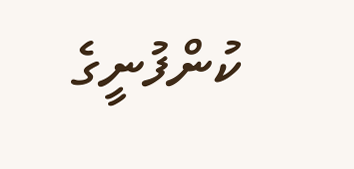ކުންފުނީގެ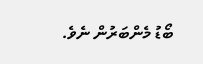ބޯޑު މެންބަރުން ނެވެ.